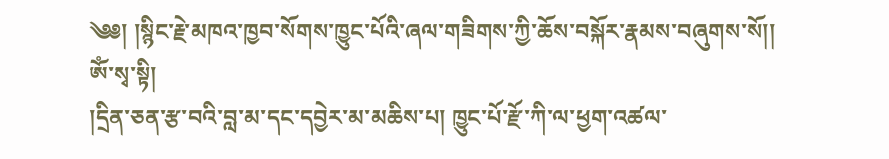༄༅། །སྙིང་རྗེ་མཁའ་ཁྱབ་སོགས་ཁྱུང་པོའི་ཞལ་གཟིགས་ཀྱི་ཆོས་བསྐོར་རྣམས་བཞུགས་སོ།།
ཨོཾ་སྭ་སྟི།
།དྲིན་ཅན་རྩ་བའི་བླ་མ་དང་དབྱེར་མ་མཆིས་པ། ཁྱུང་པོ་རྫོ་ཀི་ལ་ཕྱག་འཚལ་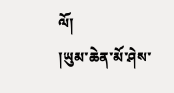ལོ།
།ཡུམ་ཆེན་མོ་ཤེས་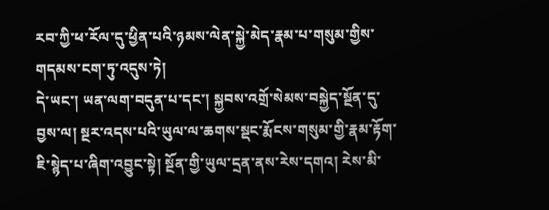རབ་ཀྱི་ཕ་རོལ་དུ་ཕྱིན་པའི་ཉམས་ལེན་སྐྱེ་མེད་རྣམ་པ་གསུམ་གྱིས་གདམས་ངག་ཏུ་འདུས་ཏེ།
དེ་ཡང་། ཡན་ལག་བདུན་པ་དང་། སྐྱབས་འགྲོ་སེམས་བསྐྱེད་སྔོན་དུ་བྱས་ལ། སྔར་འདས་པའི་ཡུལ་ལ་ཆགས་སྡང་རྨོངས་གསུམ་གྱི་རྣམ་རྟོག་ཇི་སྙེད་པ་ཞིག་འབྱུང་སྟེ། སྔོན་གྱི་ཡུལ་དྲན་ནས་རེས་དགའ། རེས་མི་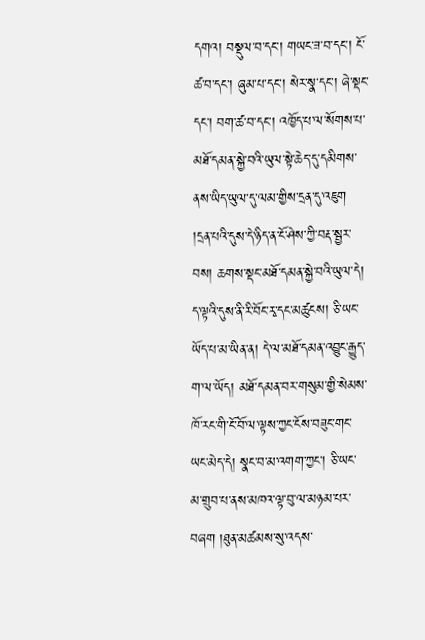དགའ། བསྡུལ་བ་དང་། གཡང་ཟ་བ་དང་། ངོ་ཚ་བ་དང་། ཞུམ་པ་དང་། སེར་སྣ་དང་། ཞེ་སྡང་དང་། བག་ཚ་བ་དང་། འཁྱོད་པ་ལ་སོགས་པ་མཐོ་དམན་སྐྱེ་བའི་ཡུལ་སྟེ་ཆེད་དུ་དམིགས་ནས་ཡིད་ཡུལ་དུ་ལམ་གྱིས་དྲན་དུ་འཇུག
།དྲན་པའི་དུས་དེ་ཉིད་ན་ངོ་ཤེས་ཀྱི་བརྡ་སྦྱར་བས། ཆགས་སྡང་མཐོ་དམན་སྐྱེ་བའི་ཡུལ་དེ། ད་ལྟའི་དུས་ནི་རི་བོང་རྭ་དང་མཚུངས། ཅི་ཡང་ཡོད་པ་མ་ཡིན་ན། དེ་ལ་མཐོ་དམན་འབྱུང་རྒྱུད་ག་ལ་ཡོད། མཐོ་དམན་བར་གསུམ་གྱི་སེམས་ཁོ་རང་གི་ངོ་བོ་ལ་ལྟས་ཀྱང་ངོས་བཟུང་གང་ཡང་མེད་དེ། སྣང་བ་མ་འགག་ཀྱང་། ཅི་ཡང་མ་གྲུབ་པ་ནས་མཁའ་ལྟ་བུ་ལ་མཉམ་པར་བཞག །ཐུན་མཚམས་སུ་འདས་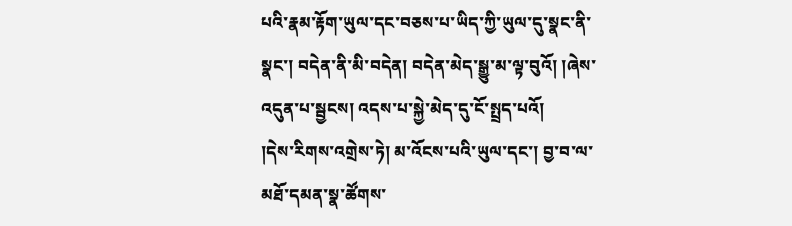པའི་རྣམ་རྟོག་ཡུལ་དང་བཅས་པ་ཡིད་ཀྱི་ཡུལ་དུ་སྣང་ནི་སྣང་། བདེན་ནི་མི་བདེན། བདེན་མེད་སྒྱུ་མ་ལྟ་བུའོ། །ཞེས་འདུན་པ་སྦྱངས། འདས་པ་སྐྱེ་མེད་དུ་ངོ་སྤྲད་པའོ།
།དེས་རིགས་འགྲེས་ཏེ། མ་འོངས་པའི་ཡུལ་དང་། བྱ་བ་ལ་མཐོ་དམན་སྣ་ཚོགས་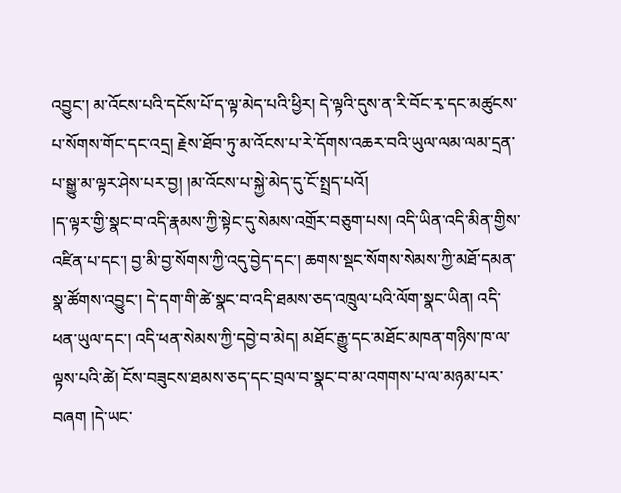འབྱུང་། མ་འོངས་པའི་དངོས་པོ་ད་ལྟ་མེད་པའི་ཕྱིར། དེ་ལྟའི་དུས་ན་རི་བོང་རྭ་དང་མཚུངས་པ་སོགས་གོང་དང་འདྲ། རྗེས་ཐོབ་ཏུ་མ་འོངས་པ་རེ་དོགས་འཆར་བའི་ཡུལ་ལམ་ལམ་དྲན་པ་སྒྱུ་མ་ལྟར་ཤེས་པར་བྱ། །མ་འོངས་པ་སྐྱེ་མེད་དུ་ངོ་སྤྲད་པའོ།
།ད་ལྟར་གྱི་སྣང་བ་འདི་རྣམས་ཀྱི་སྟེང་དུ་སེམས་འགྲོར་བཅུག་པས། འདི་ཡིན་འདི་མིན་གྱིས་འཛིན་པ་དང་། བྱ་མི་བྱ་སོགས་ཀྱི་འདུ་བྱེད་དང་། ཆགས་སྡང་སོགས་སེམས་ཀྱི་མཐོ་དམན་སྣ་ཚོགས་འབྱུང་། དེ་དག་གི་ཚེ་སྣང་བ་འདི་ཐམས་ཅད་འཁྲུལ་པའི་ལོག་སྣང་ཡིན། འདི་ཕན་ཡུལ་དང་། འདི་ཕན་སེམས་ཀྱི་དབྱེ་བ་མེད། མཐོང་རྒྱུ་དང་མཐོང་མཁན་གཉིས་ཁ་ལ་ལྟས་པའི་ཚེ། ངོས་བཟུངས་ཐམས་ཅད་དང་བྲལ་བ་སྣང་བ་མ་འགགས་པ་ལ་མཉམ་པར་བཞག །དེ་ཡང་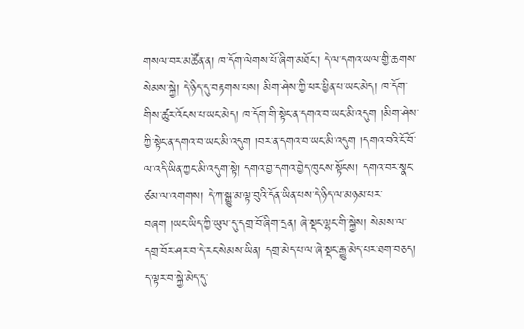གསལ་བར་མཚོན་ན། ཁ་དོག་ལེགས་པོ་ཞིག་མཐོང་། དེ་ལ་དགའ་ཡལ་གྱི་ཆགས་སེམས་སྐྱེ། དེ་ཉིད་དུ་བརྟགས་པས། མིག་ཤེས་ཀྱི་ཕར་ཕྱིན་པ་ཡང་མེད། ཁ་དོག་གིས་ཚུར་འོངས་པ་ཡང་མེད། ཁ་དོག་གི་སྟེང་ན་དགའ་བ་ཡང་མི་འདུག །མིག་ཤེས་ཀྱི་སྟེང་ན་དགའ་བ་ཡང་མི་འདུག །བར་ན་དགའ་བ་ཡང་མི་འདུག །དགའ་བའི་ངོ་བོ་ལ་འདི་ཡིན་ཀྱང་མི་འདུག་སྟེ། དགའ་བྱ་དགའ་བྱེད་ཁུངས་སྟོངས། དགའ་བར་སྣང་ཙམ་ལ་འགགས། དེ་ཀ་སྒྱུ་མ་ལྟ་བུའི་དོན་ཡིན་པས་དེ་ཉིད་ལ་མཉམ་པར་བཞག །ཡང་ཡིད་ཀྱི་ཡུལ་དུ་དགྲ་བོ་ཞིག་དྲན། ཞེ་སྡང་ལྷང་གི་སྐྱེས། སེམས་ལ་དགྲ་བོར་ཤར་བ་དེ་རང་སེམས་ཡིན། དགྲ་མེད་པ་ལ་ཞེ་སྡང་རྒྱུ་མེད་པར་ཐག་བཅད། ད་ལྟར་བ་སྐྱེ་མེད་དུ་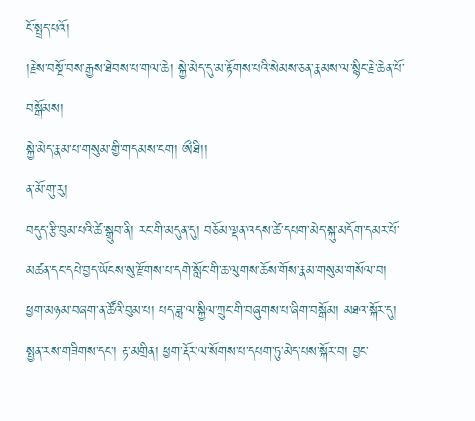ངོ་སྤྲད་པའོ།
།རྗེས་བསྔོ་བས་རྒྱས་ཐེབས་པ་གལ་ཆེ། སྐྱེ་མེད་དུ་མ་རྟོགས་པའི་སེམས་ཅན་རྣམས་ལ་སྙིང་རྗེ་ཆེན་པོ་བསྒོམས།
སྐྱེ་མེད་རྣམ་པ་གསུམ་གྱི་གདམས་ངག། ཨྀཐི།།
ན་མོ་གུ་རུ།
བདུད་རྩི་བུམ་པའི་ཚེ་སྒྲུབ་ནི། རང་གི་མདུན་དུ། བཅོམ་ལྡན་འདས་ཚེ་དཔག་མེད་སྐུ་མདོག་དམར་པོ་མཚན་དང་དཔེ་བྱད་ཡོངས་སུ་རྫོགས་པ་དགེ་སློང་གི་ཆ་ལུགས་ཆོས་གོས་རྣམ་གསུམ་གསོལ་བ། ཕྱག་མཉམ་བཞག་ན་ཚོའི་བུམ་པ། པད་ཟླ་ལ་སྐྱིལ་ཀྲུང་གི་བཞུགས་པ་ཞིག་བསྒོམ། མཐའ་སྐོར་དུ། སྤྱན་རས་གཟིགས་དང་། རྟ་མགྲིན། ཕྱག་རྡོར་ལ་སོགས་པ་དཔག་ཏུ་མེད་པས་སྐོར་བ། བྱང་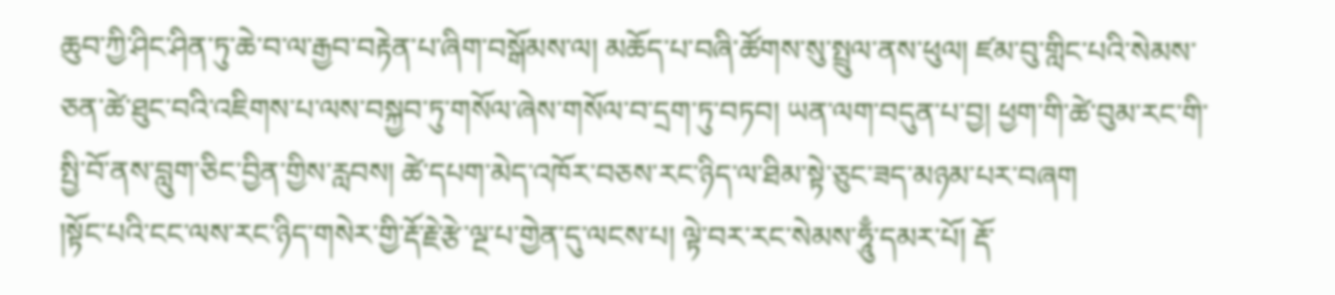ཆུབ་ཀྱི་ཤིང་ཤིན་ཏུ་ཆེ་བ་ལ་རྒྱབ་བརྟེན་པ་ཞིག་བསྒོམས་ལ། མཆོད་པ་བཞི་ཚོགས་སུ་སྤྲུལ་ནས་ཕུལ། ཛམ་བུ་གླིང་པའི་སེམས་ཅན་ཚེ་ཐུང་བའི་འཇིགས་པ་ལས་བསྐྱབ་ཏུ་གསོལ་ཞེས་གསོལ་བ་དྲག་ཏུ་བཏབ། ཡན་ལག་བདུན་པ་བྱ། ཕྱག་གི་ཚེ་བུམ་རང་གི་སྤྱི་བོ་ནས་བླུག་ཅིང་བྱིན་གྱིས་རླབས། ཚེ་དཔག་མེད་འཁོར་བཅས་རང་ཉིད་ལ་ཐིམ་སྟེ་ཅུང་ཟད་མཉམ་པར་བཞག
།སྟོང་པའི་ངང་ལས་རང་ཉིད་གསེར་གྱི་རྡོ་རྗེ་རྩེ་ལྔ་པ་གྱེན་དུ་ལངས་པ། ལྟེ་བར་རང་སེམས་ཧཱུྃ་དམར་པོ། རྡོ་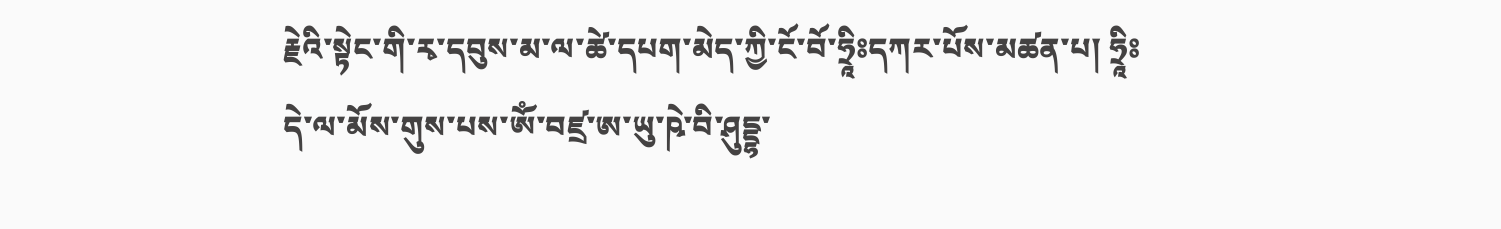རྗེའི་སྟེང་གི་རྭ་དབུས་མ་ལ་ཚེ་དཔག་མེད་ཀྱི་ངོ་བོ་ཧྲཱིཿདཀར་པོས་མཚན་པ། ཧྲཱིཿདེ་ལ་མོས་གུས་པས་ཨོཾ་བཛྲ་ཨ་ཡུ་ཥེ་བི་ཤུདྡྷ་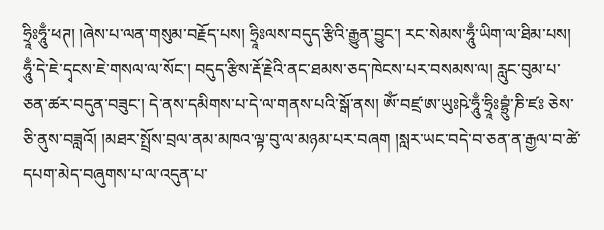ཧྲཱིཿཧཱུྃ་ཕཊ། །ཞེས་པ་ལན་གསུམ་བརྗོད་པས། ཧྲཱིཿལས་བདུད་རྩིའི་རྒྱུན་བྱུང་། རང་སེམས་ཧཱུྃ་ཡིག་ལ་ཐིམ་པས། ཧཱུྃ་དེ་ཇེ་དྭངས་ཇེ་གསལ་ལ་སོང་། བདུད་རྩིས་རྡོ་རྗེའི་ནང་ཐམས་ཅད་ཁེངས་པར་བསམས་ལ། རླུང་བུམ་པ་ཅན་ཚར་བདུན་བཟུང་། དེ་ནས་དམིགས་པ་དེ་ལ་གནས་པའི་སྒོ་ནས། ཨོཾ་བཛྲ་ཨ་ཡུཿཥེ་ཧཱུྃ་ཧྲཱིཿབྷྲུཾ་ཎི་ཛཿ ཅེས་ཅི་ནུས་བཟླའོ། །མཐར་སྤྲོས་བྲལ་ནམ་མཁའ་ལྟ་བུ་ལ་མཉམ་པར་བཞག །སླར་ཡང་བདེ་བ་ཅན་ན་རྒྱལ་བ་ཚེ་དཔག་མེད་བཞུགས་པ་ལ་འདུན་པ་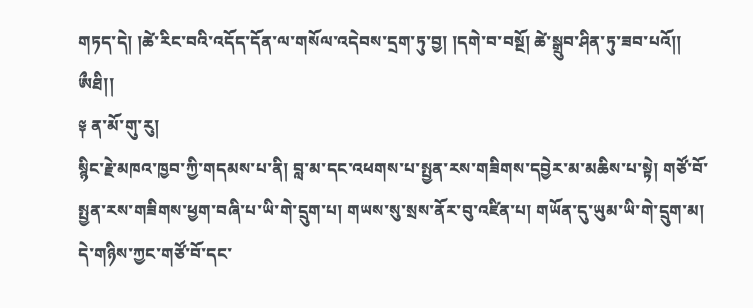གཏད་དེ། །ཚེ་རིང་བའི་འདོད་དོན་ལ་གསོལ་འདེབས་དྲག་ཏུ་བྱ། །དགེ་བ་བསྔོ། ཚེ་སྒྲུབ་ཤིན་ཏུ་ཟབ་པའོ།། ཨྀཐི།།
༈ ན་མོ་གུ་རུ།
སྙིང་རྗེ་མཁའ་ཁྱབ་ཀྱི་གདམས་པ་ནི། བླ་མ་དང་འཕགས་པ་སྤྱན་རས་གཟིགས་དབྱེར་མ་མཆིས་པ་སྟེ། གཙོ་བོ་སྤྱན་རས་གཟིགས་ཕྱག་བཞི་པ་ཡི་གེ་དྲུག་པ། གཡས་སུ་སྲས་ནོར་བུ་འཛིན་པ། གཡོན་དུ་ཡུམ་ཡི་གེ་དྲུག་མ། དེ་གཉིས་ཀྱང་གཙོ་བོ་དང་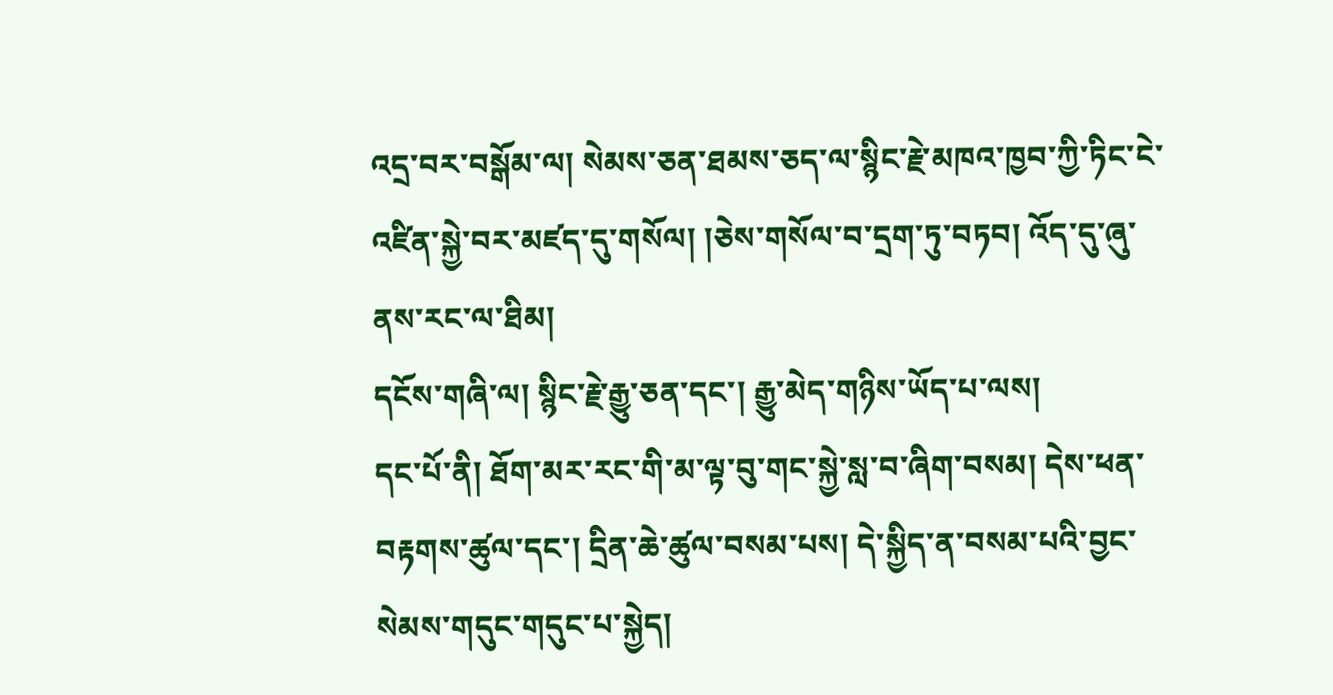འདྲ་བར་བསྒོམ་ལ། སེམས་ཅན་ཐམས་ཅད་ལ་སྙིང་རྗེ་མཁའ་ཁྱབ་ཀྱི་ཏིང་ངེ་འཛིན་སྐྱེ་བར་མཛད་དུ་གསོལ། །ཅེས་གསོལ་བ་དྲག་ཏུ་བཏབ། འོད་དུ་ཞུ་ནས་རང་ལ་ཐིམ།
དངོས་གཞི་ལ། སྙིང་རྗེ་རྒྱུ་ཅན་དང་། རྒྱུ་མེད་གཉིས་ཡོད་པ་ལས།
དང་པོ་ནི། ཐོག་མར་རང་གི་མ་ལྟ་བུ་གང་སྐྱེ་སླ་བ་ཞིག་བསམ། དེས་ཕན་བརྟགས་ཚུལ་དང་། དྲིན་ཆེ་ཚུལ་བསམ་པས། དེ་སྐྱིད་ན་བསམ་པའི་བྱང་སེམས་གདུང་གདུང་པ་སྐྱེད།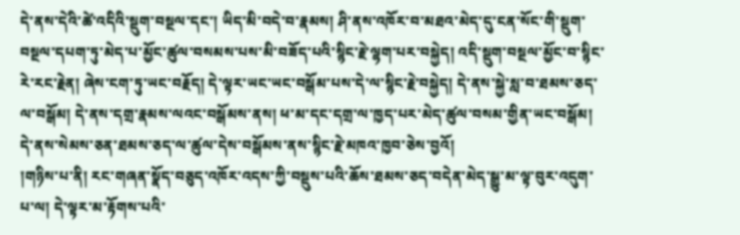དེ་ནས་དེའི་ཚེ་འདིའི་སྡུག་བསྔལ་དང་། ཡིད་མི་བདེ་བ་རྣམས། ཤི་ནས་འཁོར་བ་མཐའ་མེད་དུ་ངན་སོང་གི་སྡུག་བསྔལ་དཔག་ཏུ་མེད་པ་མྱོང་ཚུལ་བསམས་པས་མི་བཟོད་པའི་སྙིང་རྗེ་ལྷག་པར་བསྐྱེད། འདི་སྡུག་བསྔལ་མྱོང་བ་སྙིང་རེ་རང་རྗེན། ཞེས་ངག་ཏུ་ཡང་བརྗོད། དེ་ལྟར་ཡང་ཡང་བསྒོམ་པས་དེ་ལ་སྙིང་རྗེ་བསྐྱེད། དེ་ནས་སྐྱེ་སླ་བ་ཐམས་ཅད་ལ་བསྒོམ། དེ་ནས་དགྲ་རྣམས་ལའང་བསྒོམས་ནས། ཕ་མ་དང་དགྲ་ལ་ཁྱད་པར་མེད་ཚུལ་བསམ་གྱིན་ཡང་བསྒོམ། དེ་ནས་སེམས་ཅན་ཐམས་ཅད་ལ་ཚུལ་དེས་བསྒོམས་ནས་སྙིང་རྗེ་མཁའ་ཁྱབ་ཅེས་བྱའོ།
།གཉིས་པ་ནི། རང་གཞན་སྣོད་བཅུད་འཁོར་འདས་ཀྱི་བསྡུས་པའི་ཆོས་ཐམས་ཅད་བདེན་མེད་སྒྱུ་མ་ལྟ་བུར་འདུག་པ་ལ། དེ་ལྟར་མ་རྟོགས་པའི་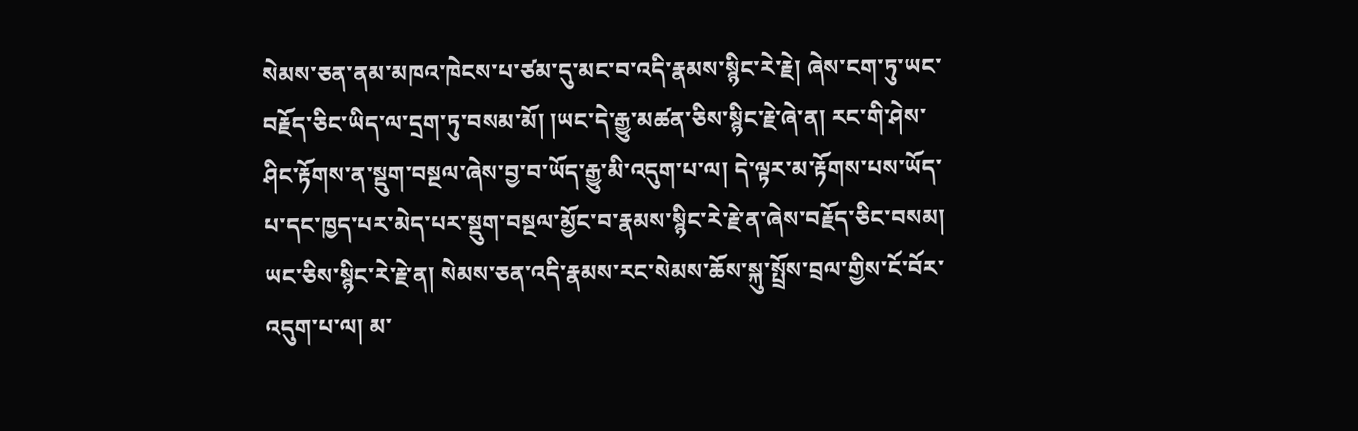སེམས་ཅན་ནམ་མཁའ་ཁེངས་པ་ཙམ་དུ་མང་བ་འདི་རྣམས་སྙིང་རེ་རྗེ། ཞེས་ངག་ཏུ་ཡང་བརྗོད་ཅིང་ཡིད་ལ་དྲག་ཏུ་བསམ་མོ། །ཡང་དེ་རྒྱུ་མཚན་ཅིས་སྙིང་རྗེ་ཞེ་ན། རང་གི་ཤེས་ཤིང་རྟོགས་ན་སྡུག་བསྔལ་ཞེས་བྱ་བ་ཡོད་རྒྱུ་མི་འདུག་པ་ལ། དེ་ལྟར་མ་རྟོགས་པས་ཡོད་པ་དང་ཁྱད་པར་མེད་པར་སྡུག་བསྔལ་མྱོང་བ་རྣམས་སྙིང་རེ་རྗེ་ན་ཞེས་བརྗོད་ཅིང་བསམ། ཡང་ཅིས་སྙིང་རེ་རྗེ་ན། སེམས་ཅན་འདི་རྣམས་རང་སེམས་ཆོས་སྐུ་སྤྲོས་བྲལ་གྱིས་ངོ་བོར་འདུག་པ་ལ། མ་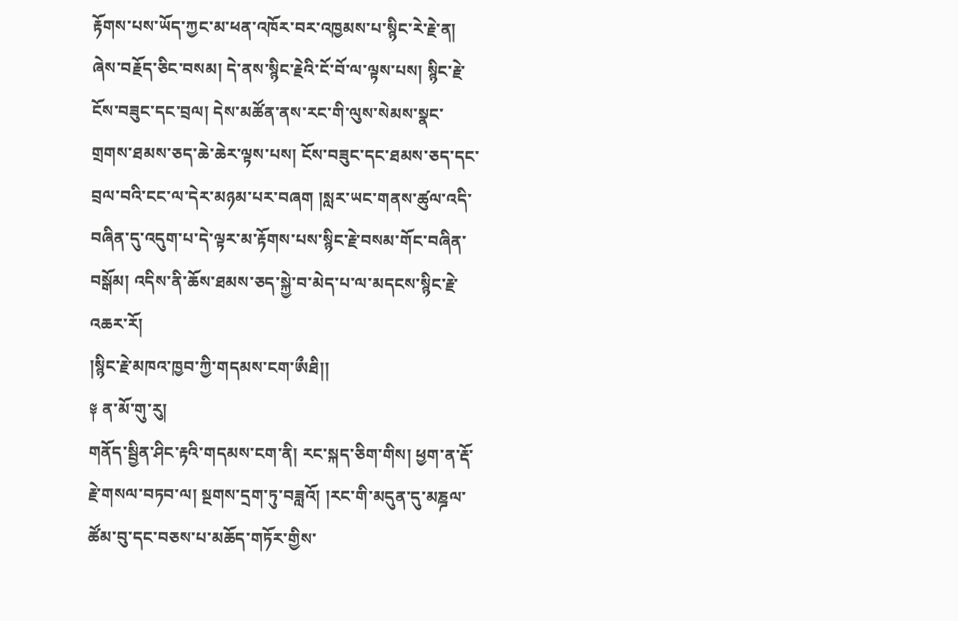རྟོགས་པས་ཡོད་ཀྱང་མ་ཕན་འཁོར་བར་འཁྱམས་པ་སྙིང་རེ་རྗེ་ན། ཞེས་བརྗོད་ཅིང་བསམ། དེ་ནས་སྙིང་རྗེའི་ངོ་བོ་ལ་ལྟས་པས། སྙིང་རྗེ་ངོས་བཟུང་དང་བྲལ། དེས་མཚོན་ནས་རང་གི་ལུས་སེམས་སྣང་གྲགས་ཐམས་ཅད་ཆེ་ཆེར་ལྟས་པས། ངོས་བཟུང་དང་ཐམས་ཅད་དང་བྲལ་བའི་ངང་ལ་དེར་མཉམ་པར་བཞག །སླར་ཡང་གནས་ཚུལ་འདི་བཞིན་དུ་འདུག་པ་དེ་ལྟར་མ་རྟོགས་པས་སྙིང་རྗེ་བསམ་གོང་བཞིན་བསྒོམ། འདིས་ནི་ཆོས་ཐམས་ཅད་སྐྱེ་བ་མེད་པ་ལ་མདངས་སྙིང་རྗེ་འཆར་རོ།
།སྙིང་རྗེ་མཁའ་ཁྱབ་ཀྱི་གདམས་ངག་ཨྀཐི།།
༈ ན་མོ་གུ་རུ།
གནོད་སྦྱིན་ཤིང་རྟའི་གདམས་ངག་ནི། རང་སྐད་ཅིག་གིས། ཕྱག་ན་རྡོ་རྗེ་གསལ་བཏབ་ལ། སྔགས་དྲག་ཏུ་བཟླའོ། །རང་གི་མདུན་དུ་མཎྜལ་ཚོམ་བུ་དང་བཅས་པ་མཆོད་གཏོར་གྱིས་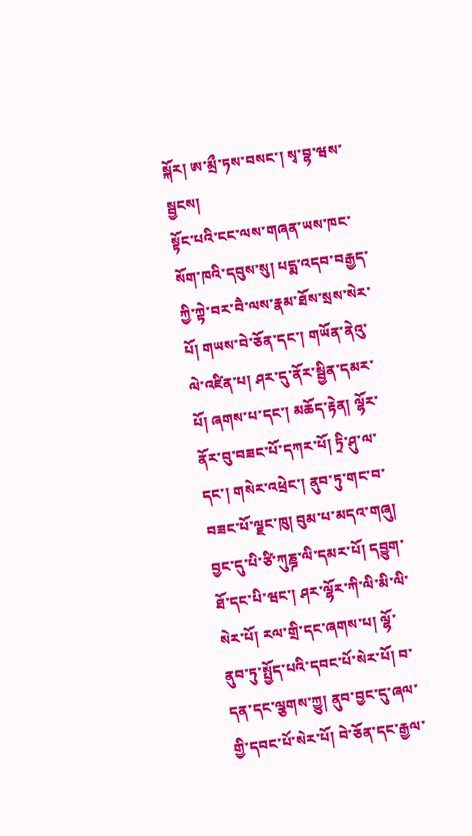སྐོར། ཨ་མྲྀ་ཏས་བསང་། སྭ་བྷ་ཝས་སྦྱངས།
སྟོང་པའི་ངང་ལས་གཞན་ཡས་ཁང་སོག་ཁའི་དབུས་སུ། པདྨ་འདབ་བརྒྱད་ཀྱི་ཀྟེ་བར་བཻ་ལས་རྣམ་ཐོས་སྲས་སེར་པོ། གཡས་བེ་ཅོན་དང་། གཡོན་ནེའུ་ལེ་འཛིན་པ། ཤར་དུ་ནོར་སྦྱིན་དམར་པོ། ཞགས་པ་དང་། མཆོད་རྟེན། ལྷོར་ནོར་བུ་བཟང་པོ་དཀར་པོ། ཏྲི་ཤུ་ལ་དང་། གསེར་འཕྲེང་། ནུབ་ཏུ་གང་བ་བཟང་པོ་ལྗང་ཁུ། བུམ་པ་མདའ་གཞུ། བྱང་དུ་པི་ཙི་ཀུཎྜ་ལི་དམར་པོ། དབྱུག་ཐོ་དང་པི་ཝང་། ཤར་ལྷོར་ཀི་ལི་མི་ལི་སེར་པོ། རལ་གྲི་དང་ཞགས་པ། ལྷོ་ནུབ་ཏུ་སྤྱོད་པའི་དབང་པོ་སེར་པོ། བ་དན་དང་ལྕགས་ཀྱུ། ནུབ་བྱང་དུ་ཞལ་གྱི་དབང་པོ་སེར་པོ། བེ་ཅོན་དང་རྒྱལ་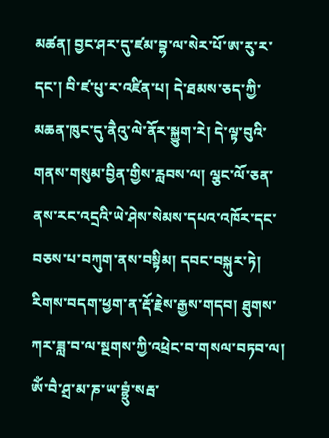མཚན། བྱང་ཤར་དུ་ཛམ་བྷ་ལ་སེར་པོ་ཨ་རུ་ར་དང་། བི་ཛ་པུ་ར་འཛིན་པ། དེ་ཐམས་ཅད་ཀྱི་མཆན་ཁུང་དུ་ནཻའུ་ལེ་ནོར་སྐྱུག་རེ། དེ་ལྟ་བུའི་གནས་གསུམ་བྱིན་གྱིས་རླབས་ལ། ལྕང་ལོ་ཅན་ནས་རང་འདྲའི་ཡེ་ཤེས་སེམས་དཔའ་འཁོར་དང་བཅས་པ་བཀུག་ནས་བསྟིམ། དབང་བསྐུར་ཏེ། རིགས་བདག་ཕྱག་ན་རྡོ་རྗེས་རྒྱས་གདབ། ཐུགས་ཀར་ཟླ་བ་ལ་སྔགས་ཀྱི་འཕྲེང་བ་གསལ་བཏབ་ལ། ཨོཾ་བཻ་ཤྲ་མ་ཎ་ཡ་བྷྲུཾ་སརྦ་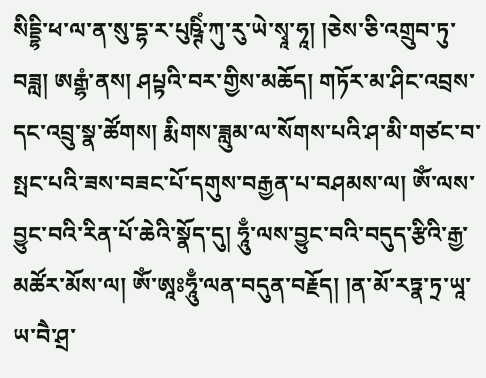སིདྡྷི་ཕ་ལ་ན་སུ་དྷ་ར་པུཥྚིཾ་ཀུ་རུ་ཡེ་སྭཱ་ཧཱ། །ཅེས་ཅི་འགྲུབ་ཏུ་བཟླ། ཨརྒྷཾ་ནས། ཤཔྟའི་བར་གྱིས་མཆོད། གཏོར་མ་ཤིང་འབྲས་དང་འབྲུ་སྣ་ཚོགས། རྨིགས་ཟླུམ་ལ་སོགས་པའི་ཤ་མི་གཙང་བ་སྤང་པའི་ཟས་བཟང་པོ་དགུས་བརྒྱན་པ་བཤམས་ལ། ཨོཾ་ལས་བྱུང་བའི་རིན་པོ་ཆེའི་སྣོད་དུ། ཧཱུྃ་ལས་བྱུང་བའི་བདུད་རྩིའི་རྒྱ་མཚོར་མོས་ལ། ཨོཾ་ཨཱཿཧཱུྃ་ལན་བདུན་བརྗོད། །ན་མོ་རཏྣ་ཏྲ་ཡཱ་ཡ་བཻ་ཤྲ་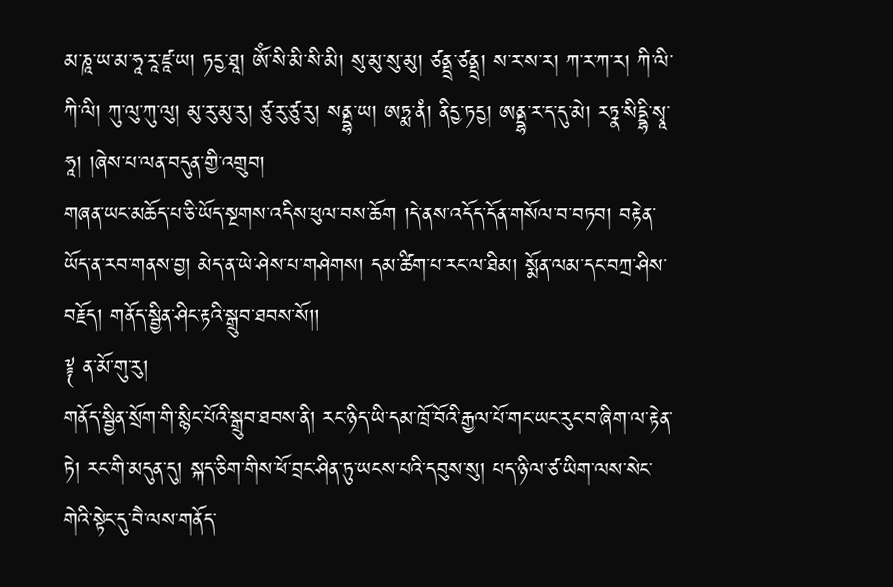མ་ཎཱ་ཡ་མ་ཧཱ་རཱ་ཛཱ་ཡ། ཏདྱ་ཐཱ། ཨོཾ་སི་མི་སི་མི། སུ་མུ་སུ་མུ། ཙནྡྲ་ཙནྡྲ། ས་ར་ས་ར། ཀ་ར་ཀ་ར། ཀི་ལི་ཀི་ལི། ཀུ་ལུ་ཀུ་ལུ། མུ་རུ་མུ་རུ། ཙུ་རུ་ཙུ་རུ། སནྡྷ་ཡ། ཨཏྨ་ནཾ། ནིདྱ་ཏདྱ། ཨནྡྷ་ར་ད་དུ་མེ། རཏྣ་སིདྡྷི་སྭཱ་ཧཱ། །ཞེས་པ་ལན་བདུན་གྱི་འགྲུབ།
གཞན་ཡང་མཆོད་པ་ཅི་ཡོད་སྔགས་འདིས་ཕུལ་བས་ཆོག །དེ་ནས་འདོད་དོན་གསོལ་བ་བཏབ། བརྟེན་ཡོད་ན་རབ་གནས་བྱ། མེད་ན་ཡེ་ཤེས་པ་གཤེགས། དམ་ཚིག་པ་རང་ལ་ཐིམ། སྨོན་ལམ་དང་བཀྲ་ཤིས་བརྗོད། གནོད་སྦྱིན་ཤིང་རྟའི་སྒྲུབ་ཐབས་སོ།།
༈ ན་མོ་གུ་རུ།
གནོད་སྦྱིན་སྲོག་གི་སྙིང་པོའི་སྒྲུབ་ཐབས་ནི། རང་ཉིད་ཡི་དམ་ཁྲོ་བོའི་རྒྱལ་པོ་གང་ཡང་རུང་བ་ཞིག་ལ་རྟེན་ཏེ། རང་གི་མདུན་དུ། སྐད་ཅིག་གིས་ཕོ་བྲང་ཤིན་ཏུ་ཡངས་པའི་དབུས་སུ། པད་ཉི་ལ་ཙ་ཡིག་ལས་སེང་གེའི་སྟེང་དུ་བཻ་ལས་གནོད་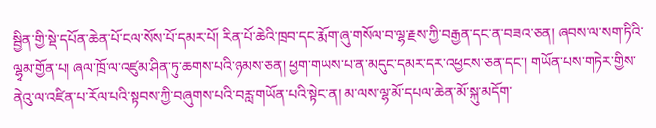སྦྱིན་གྱི་སྡེ་དཔོན་ཆེན་པོ་ངལ་སོས་པོ་དམར་པོ། རིན་པོ་ཆེའི་ཁྲབ་དང་རྨོག་ཞུ་གསོལ་བ་ལྷ་རྗས་ཀྱི་བརྒྱན་དང་ན་བཟའ་ཅན། ཞབས་ལ་སག་ཏིའི་ལྷྭམ་གྱོན་པ། ཞལ་ཁྲོ་ལ་འཛུམ་ཤིན་ཏུ་ཆགས་པའི་ཉམས་ཅན། ཕྱག་གཡས་པ་ན་མདུང་དམར་དར་འཕྱངས་ཅན་དང་། གཡོན་པས་གཏེར་གྱིས་ནེའུ་ལ་འཛིན་པ་རོལ་པའི་སྟབས་ཀྱི་བཞུགས་པའི་བརླ་གཡོན་པའི་སྟེང་ན། མ་ལས་ལྷ་མོ་དཔལ་ཆེན་མོ་སྐུ་མདོག་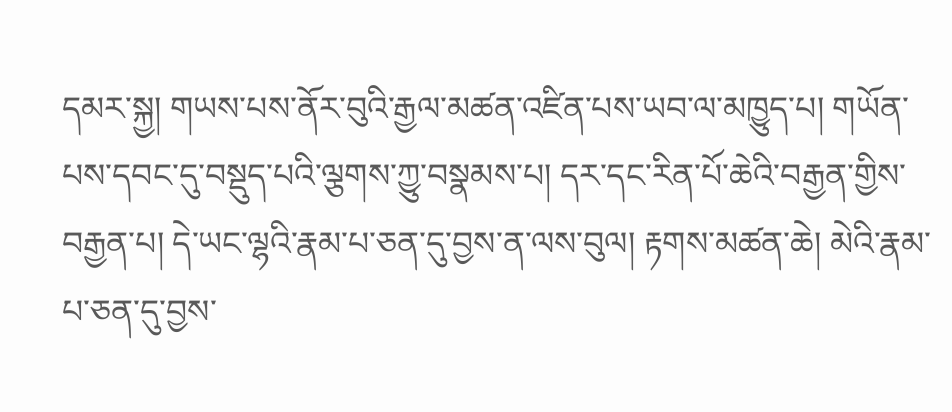དམར་སྐྱ། གཡས་པས་ནོར་བུའི་རྒྱལ་མཚན་འཛིན་པས་ཡབ་ལ་མཁྱུད་པ། གཡོན་པས་དབང་དུ་བསྡུད་པའི་ལྕགས་ཀྱུ་བསྣམས་པ། དར་དང་རིན་པོ་ཆེའི་བརྒྱན་གྱིས་བརྒྱན་པ། དེ་ཡང་ལྷའི་རྣམ་པ་ཅན་དུ་བྱས་ན་ལས་བུལ། རྟགས་མཚན་ཆེ། མེའི་རྣམ་པ་ཅན་དུ་བྱས་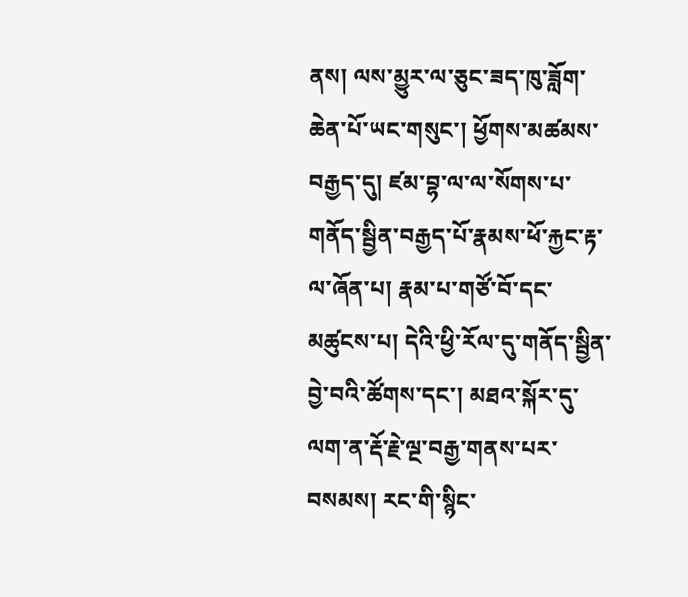ནས། ལས་མྱུར་ལ་ཅུང་ཟད་ཁུ་ཟློག་ཆེན་པོ་ཡང་གསུང་། ཕྱོགས་མཚམས་བརྒྱད་དུ། ཛམ་བྷ་ལ་ལ་སོགས་པ་གནོད་སྦྱིན་བརྒྱད་པོ་རྣམས་ཕོ་རྐྱང་རྟ་ལ་ཞོན་པ། རྣམ་པ་གཙོ་བོ་དང་མཚུངས་པ། དེའི་ཕྱི་རོལ་དུ་གནོད་སྦྱིན་བྱེ་བའི་ཚོགས་དང་། མཐའ་སྐོར་དུ་ལག་ན་རྡོ་རྗེ་ལྔ་བརྒྱ་གནས་པར་བསམས། རང་གི་སྙིང་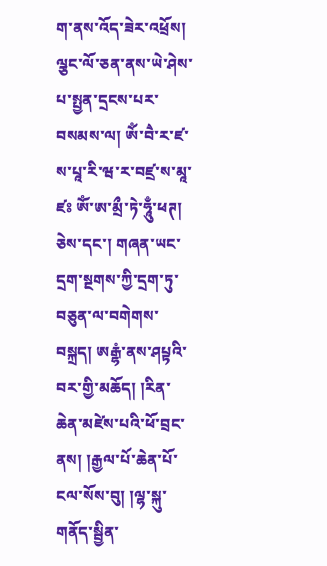ག་ནས་འོད་ཟེར་འཕྲོས། ལྕང་ལོ་ཅན་ནས་ཡེ་ཤེས་པ་སྤྱན་དྲངས་པར་བསམས་ལ། ཨོཾ་བཻ་ར་ཛ་ས་པཱ་རི་ཝ་ར་བཛྲ་ས་མཱ་ཛཿ ཨོཾ་ཨ་མྲྀ་ཏེ་ཧཱུྃ་ཕཊ། ཅེས་དང་། གཞན་ཡང་དྲག་སྔགས་ཀྱི་དྲག་ཏུ་བཅུན་ལ་བགེགས་བསྐྲད། ཨརྒྷཾ་ནས་ཤཔྟའི་བར་གྱི་མཆོད། །རིན་ཆེན་མཛེས་པའི་ཕོ་བྲང་ནས། །རྒྱལ་པོ་ཆེན་པོ་ངལ་སོས་བུ། །ལྷ་སྐུ་གནོད་སྦྱིན་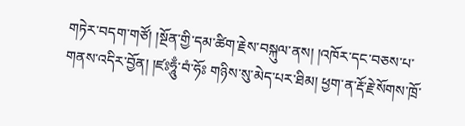གཏེར་བདག་གཙོ། །སྔོན་གྱི་དམ་ཚིག་རྗེས་བསྐུལ་ནས། །འཁོར་དང་བཅས་པ་གནས་འདིར་བྱོན། །ཛཿཧཱུྃ་བཾ་ཧོཿ གཉིས་སུ་མེད་པར་ཐིམ། ཕྱག་ན་རྡོ་རྗེ་སོགས་ཁྲོ་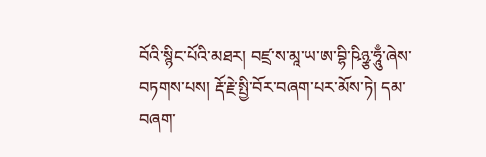བོའི་སྙིང་པོའི་མཐར། བཛྲ་ས་མཱ་ཡ་ཨ་བྷི་ཥིཉྩ་ཧཱུྃ་ཞེས་བཏགས་པས། རྡོ་རྗེ་སྤྱི་བོར་བཞག་པར་མོས་ཏེ། དམ་བཞག་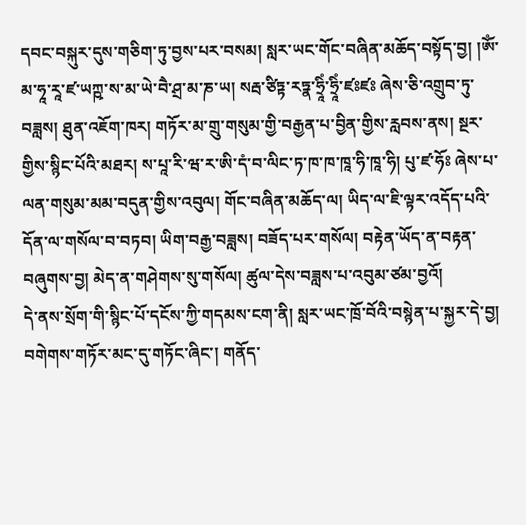དབང་བསྐུར་དུས་གཅིག་ཏུ་བྱས་པར་བསམ། སླར་ཡང་གོང་བཞིན་མཆོད་བསྟོད་བྱ། །ཨོཾ་མ་ཧཱ་རཱ་ཛ་ཡཀྵ་ས་མ་ཡེ་བཻ་ཤྲ་མ་ཎ་ཡ། སརྦ་ཙིཏྟ་རཏྣ་ཧྲཱིཾ་ཧྲཱིཾ་ཛཿཛཿ ཞེས་ཅི་འགྲུབ་ཏུ་བཟླས། ཐུན་འཇོག་ཁར། གཏོར་མ་གྲུ་གསུམ་གྱི་བརྒྱན་པ་བྱིན་གྱིས་རླབས་ནས། སྔར་གྱིས་སྙིང་པོའི་མཐར། ས་པཱ་རི་ཝ་ར་ཨི་དཾ་བ་ལིང་ཏ་ཁ་ཁ་ཁཱ་ཧི་ཁཱ་ཧི། པུ་ཛ་ཧོཿ ཞེས་པ་ལན་གསུམ་མམ་བདུན་གྱིས་འབུལ། གོང་བཞིན་མཆོད་ལ། ཡིད་ལ་ཇི་ལྟར་འདོད་པའི་དོན་ལ་གསོལ་བ་བཏབ། ཡིག་བརྒྱ་བཟླས། བཟོད་པར་གསོལ། བརྟེན་ཡོད་ན་བརྟན་བཞུགས་བྱ། མེད་ན་གཤེགས་སུ་གསོལ། ཚུལ་དེས་བཟླས་པ་འབུམ་ཙམ་བྱའོ།
དེ་ནས་སྲོག་གི་སྙིང་པོ་དངོས་ཀྱི་གདམས་ངག་ནི། སླར་ཡང་ཁྲོ་བོའི་བསྙེན་པ་སྐྱར་དེ་བྱ། བགེགས་གཏོར་མང་དུ་གཏོང་ཞིང་། གནོད་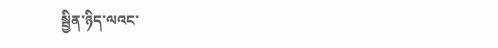སྦྱིན་ཉིད་ལའང་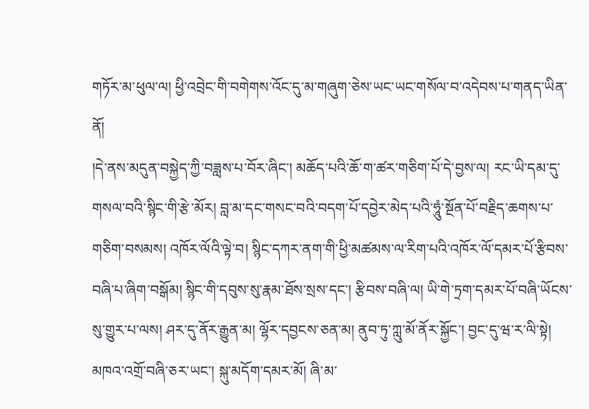གཏོར་མ་ཕུལ་ལ། ཕྱི་འབྲེང་གི་བགེགས་འོང་དུ་མ་གཞུག་ཅེས་ཡང་ཡང་གསོལ་བ་འདེབས་པ་གནད་ཡིན་ནོ།
།དེ་ནས་མདུན་བསྐྱེད་ཀྱི་བཟླས་པ་བོར་ཞིང་། མཆོད་པའི་ཆོ་ག་ཚར་གཅིག་པོ་དེ་བྱས་ལ། རང་ཡི་དམ་དུ་གསལ་བའི་སྙིང་གི་རྩེ་མོར། བླ་མ་དང་གསང་བའི་བདག་པོ་དབྱེར་མེད་པའི་ཧཱུཾ་སྔོན་པོ་བརྗིད་ཆགས་པ་གཅིག་བསམས། འཁོར་ལོའི་ལྟེ་བ། སྙིང་དཀར་ནག་གི་ཕྱི་མཚམས་ལ་རིག་པའི་འཁོར་ལོ་དམར་པོ་རྩིབས་བཞི་པ་ཞིག་བསྒོམ། སྙིང་གི་དབུས་སུ་རྣམ་ཐོས་སྲས་དང་། རྩིབས་བཞི་ལ། ཡི་གེ་ཏྲག་དམར་པོ་བཞི་ཡོངས་སུ་གྱུར་པ་ལས། ཤར་དུ་ནོར་རྒྱུན་མ། ལྷོར་དབྱངས་ཅན་མ། ནུབ་ཏུ་ཀླུ་མོ་ནོར་སྐྱོང་། བྱང་དུ་ཝ་ར་ལི་སྟེ། མཁའ་འགྲོ་བཞི་ཅར་ཡང་། སྐུ་མདོག་དམར་མོ། ཞི་མ་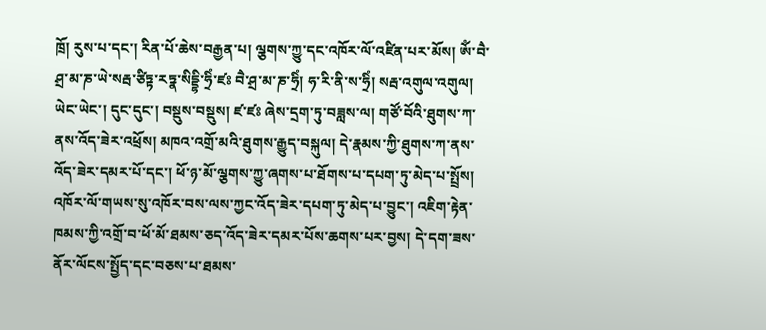ཁྲོ། རུས་པ་དང་། རིན་པོ་ཆེས་བརྒྱན་པ། ལྕགས་ཀྱུ་དང་འཁོར་ལོ་འཛིན་པར་མོས། ཨོཾ་བཻ་ཤྲ་མ་ཎ་ཡེ་སརྦ་ཙིཏྟ་རཏྣ་སིདྡྷི་ཧྲིཾ་ཛཿ བཻ་ཤྲ་མ་ཎ་ཧྲིཾ། ཧ་རི་ནི་ས་ཧྲིཾ། སརྦ་འགུལ་འགུལ། ཡེང་ཡེང་། དུང་དུང་། བསྡུས་བསྡུས། ཛ་ཛཿ ཞེས་དྲག་ཏུ་བཟླས་ལ། གཙོ་བོའི་ཐུགས་ཀ་ནས་འོད་ཟེར་འཕྲོས། མཁའ་འགྲོ་མའི་ཐུགས་རྒྱུད་བསྐུལ། དེ་རྣམས་ཀྱི་ཐུགས་ཀ་ནས་འོད་ཟེར་དམར་པོ་དང་། ཕོ་ཉ་མོ་ལྕགས་ཀྱུ་ཞགས་པ་ཐོགས་པ་དཔག་ཏུ་མེད་པ་སྤྲོས། འཁོར་ལོ་གཡས་སུ་འཁོར་བས་ལས་ཀྱང་འོད་ཟེར་དཔག་ཏུ་མེད་པ་བྱུང་། འཇིག་རྟེན་ཁམས་ཀྱི་འགྲོ་བ་ཕོ་མོ་ཐམས་ཅད་འོད་ཟེར་དམར་པོས་ཆགས་པར་བྱས། དེ་དག་ཟས་ནོར་ལོངས་སྤྱོད་དང་བཅས་པ་ཐམས་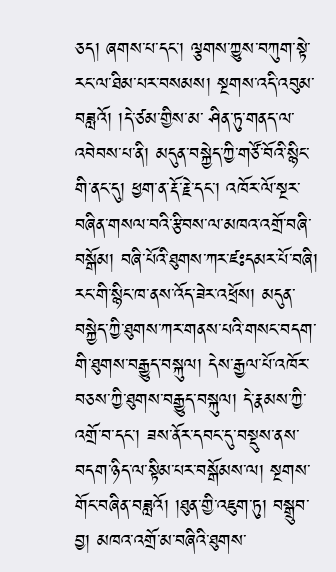ཅད། ཞགས་པ་དང་། ལྕགས་ཀྱུས་བཀུག་སྟེ་རང་ལ་ཐིམ་པར་བསམས། སྔགས་འདི་འབུམ་བཟླའོ། །དེ་ཙམ་གྱིས་མ་ ཤིན་ཏུ་གནད་ལ་འབེབས་པ་ནི། མདུན་བསྐྱེད་ཀྱི་གཙོ་བོའི་སྙིང་གི་ནང་དུ། ཕྱག་ན་རྡོ་རྗེ་དང་། འཁོར་ལོ་སྔར་བཞིན་གསལ་བའི་རྩིབས་ལ་མཁའ་འགྲོ་བཞི་བསྒོམ། བཞི་པོའི་ཐུགས་ཀར་ཛཿདམར་པོ་བཞི། རང་གི་སྙིང་ཁ་ནས་འོད་ཟེར་འཕྲོས། མདུན་བསྐྱེད་ཀྱི་ཐུགས་ཀར་གནས་པའི་གསང་བདག་གི་ཐུགས་བརྒྱུད་བསྐུལ། དེས་རྒྱལ་པོ་འཁོར་བཅས་ཀྱི་ཐུགས་བརྒྱུད་བསྐུལ། དེ་རྣམས་ཀྱི་འགྲོ་བ་དང་། ཟས་ནོར་དབང་དུ་བསྡུས་ནས་བདག་ཉིད་ལ་སྟིམ་པར་བསྒོམས་ལ། སྔགས་གོང་བཞིན་བཟླའོ། །ཐུན་གྱི་འཇུག་ཏུ། བསྒྲུབ་བྱ། མཁའ་འགྲོ་མ་བཞིའི་ཐུགས་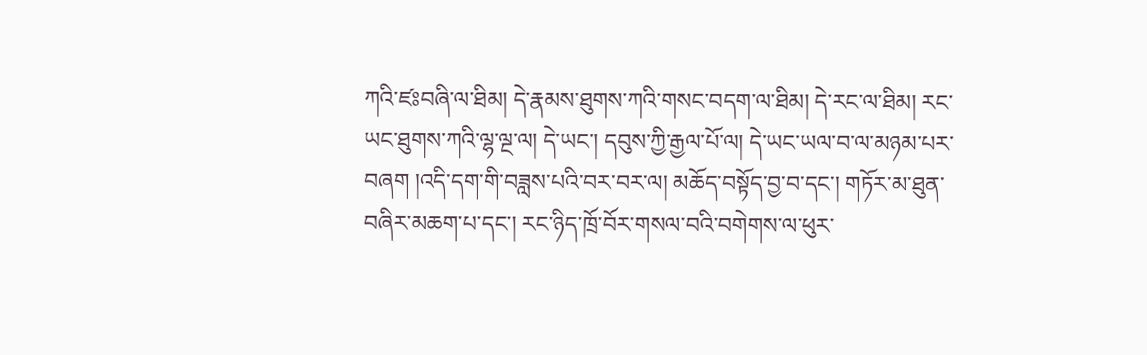ཀའི་ཛཿབཞི་ལ་ཐིམ། དེ་རྣམས་ཐུགས་ཀའི་གསང་བདག་ལ་ཐིམ། དེ་རང་ལ་ཐིམ། རང་ཡང་ཐུགས་ཀའི་ལྷ་ལྔ་ལ། དེ་ཡང་། དབུས་ཀྱི་རྒྱལ་པོ་ལ། དེ་ཡང་ཡལ་བ་ལ་མཉམ་པར་བཞག །འདི་དག་གི་བཟླས་པའི་བར་བར་ལ། མཆོད་བསྟོད་བྱ་བ་དང་། གཏོར་མ་ཐུན་བཞིར་མཆག་པ་དང་། རང་ཉིད་ཁྲོ་བོར་གསལ་བའི་བགེགས་ལ་ཕུར་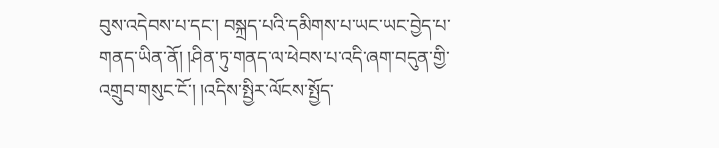བུས་འདེབས་པ་དང་། བསྐྲད་པའི་དམིགས་པ་ཡང་ཡང་བྱེད་པ་གནད་ཡིན་ནོ། །ཤིན་ཏུ་གནད་ལ་ཕེབས་པ་འདི་ཞག་བདུན་གྱི་འགྲུབ་གསུང་ངོ་། །འདིས་སྤྱིར་ལོངས་སྤྱོད་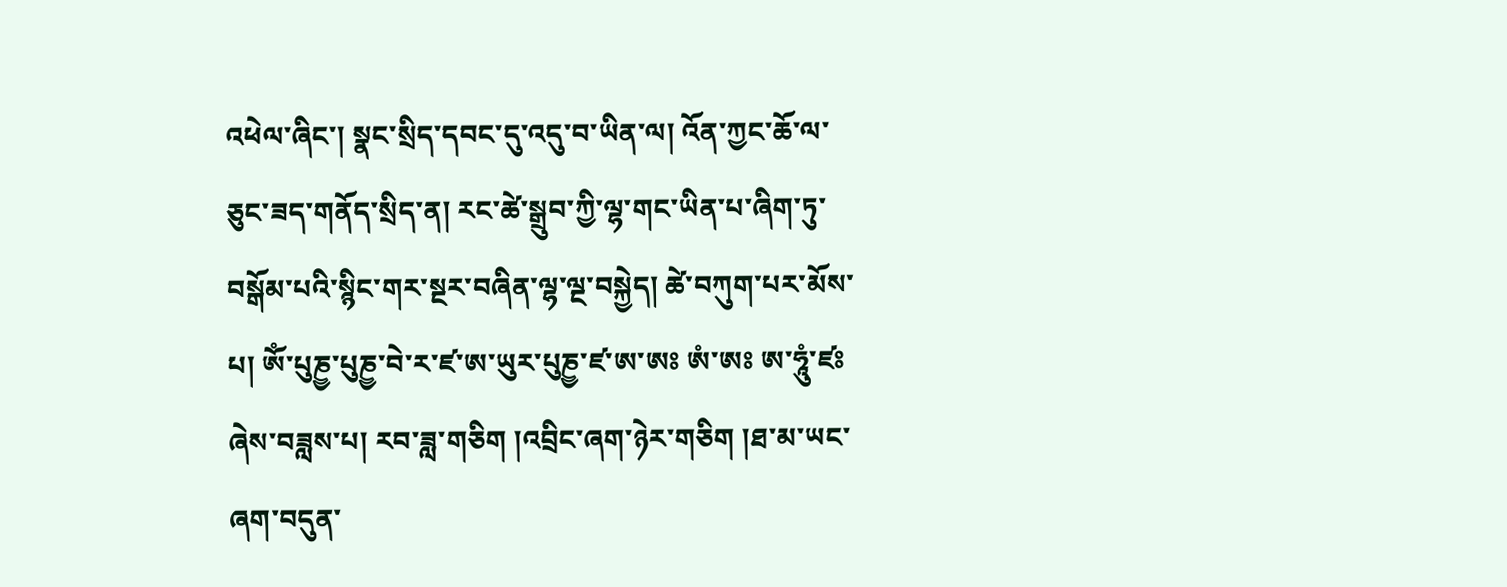འཕེལ་ཞིང་། སྣང་སྲིད་དབང་དུ་འདུ་བ་ཡིན་ལ། འོན་ཀྱང་ཆོ་ལ་ཅུང་ཟད་གནོད་སྲིད་ན། རང་ཚེ་སྒྲུབ་ཀྱི་ལྷ་གང་ཡིན་པ་ཞིག་ཏུ་བསྒོམ་པའི་སྙིང་གར་སྔར་བཞིན་ལྷ་ལྔ་བསྐྱེད། ཚེ་བཀུག་པར་མོས་པ། ཨོཾ་པུཎྱ་པུཎྱ་བེ་ར་ཛ་ཨ་ཡུར་པུཎྱ་ཛ་ཨ་ཨཿ ཨཾ་ཨཿ ཨ་ཧཱུཾ་ཛཿ ཞེས་བཟླས་པ། རབ་ཟླ་གཅིག །འབྲིང་ཞག་ཉེར་གཅིག །ཐ་མ་ཡང་ཞག་བདུན་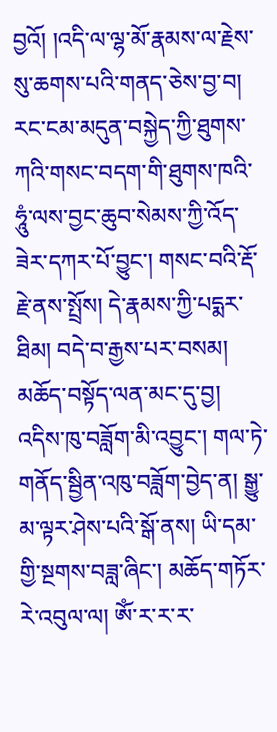བྱའོ། །འདི་ལ་ལྷ་མོ་རྣམས་ལ་རྗེས་སུ་ཆགས་པའི་གནད་ཅེས་བྱ་བ། རང་ངམ་མདུན་བསྐྱེད་ཀྱི་ཐུགས་ཀའི་གསང་བདག་གི་ཐུགས་ཁའི་ཧཱུཾ་ལས་བྱང་ཆུབ་སེམས་ཀྱི་འོད་ཟེར་དཀར་པོ་བྱུང་། གསང་བའི་རྡོ་རྗེ་ནས་སྤྲོས། དེ་རྣམས་ཀྱི་པདྨར་ཐིམ། བདེ་བ་རྒྱས་པར་བསམ། མཆོད་བསྟོད་ལན་མང་དུ་བྱ། འདིས་ཁུ་བཟློག་མི་འབྱུང་། གལ་ཏེ་གནོད་སྦྱིན་འཁུ་བཟློག་བྱེད་ན། སྒྱུ་མ་ལྟར་ཤེས་པའི་སྒོ་ནས། ཡི་དམ་གྱི་སྔགས་བཟླ་ཞིང་། མཆོད་གཏོར་རེ་འབུལ་ལ། ཨོཾ་ར་ར་ར་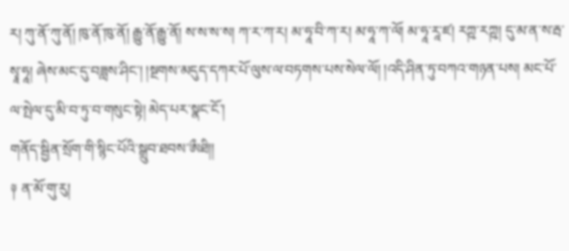ར། ཀུ་ནོ་ཀུ་ནོ། ཁུ་ནོ་ཁུ་ནོ། རྒྱུ་ནོ་རྒྱུ་ནོ། ས་ས་ས་ས། ཀ་ར་ཀ་ར། མ་ཧཱ་བི་ཀ་ར། མ་ཧཱ་ཀ་ལོ། མ་ཧཱ་རཱ་ཛ། རཀྵ་རཀྵ། དུ་མ་ན་ས་རྦ་སྭཱ་ཧཱ། ཞེས་མང་དུ་བཟླས་ཤིང་། །སྔགས་མདུད་དཀར་པོ་ལུས་ལ་བཏགས་པས་སེལ་ལོ། །འདི་ཤིན་ཏུ་བཀའ་གཉན་པས། མང་པོ་ལ་སྤེལ་དུ་མི་བ་ཏུ་བ་གསུང་སྟེ། མེད་པར་སྣང་ངོ་།
གནོད་སྦྱིན་སྲོག་གི་སྙིང་པོའི་སྒྲུབ་ཐབས་ཨྀཐི།།
༈ ན་མོ་གུ་རུ།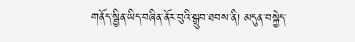གནོད་སྦྱིན་ཡིད་བཞིན་ནོར་བུའི་སྒྲུབ་ཐབས་ནི། མདུན་བསྐྱེད་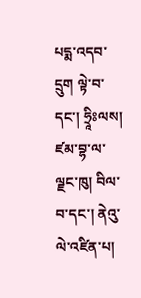པདྨ་འདབ་དྲུག ལྟེ་བ་དང་། ཧྲཱིཿལས། ཛམ་བྷ་ལ་ལྗང་ཁུ། བིལ་བ་དང་། ནེའུ་ལེ་འཛིན་པ།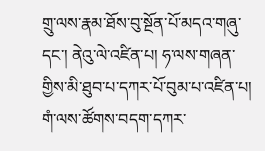གྲུ་ལས་རྣམ་ཐོས་བུ་སྔོན་པོ་མདའ་གཞུ་དང་། ནེའུ་ལེ་འཛིན་པ། ཧ་ལས་གཞན་གྱིས་མི་ཐུབ་པ་དཀར་པོ་བུམ་པ་འཛིན་པ། གཾ་ལས་ཚོགས་བདག་དཀར་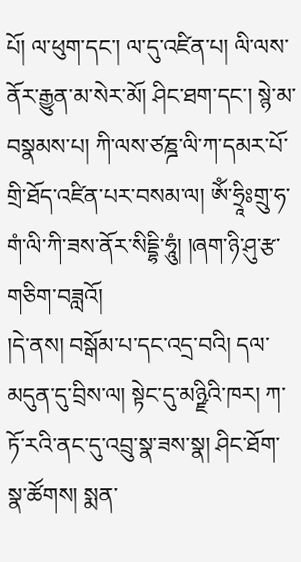པོ། ལ་ཕུག་དང་། ལ་དུ་འཛིན་པ། ལི་ལས་ནོར་རྒྱུན་མ་སེར་མོ། ཤིང་ཐག་དང་། སྙེ་མ་བསྣམས་པ། ཀི་ལས་ཙཎྜ་ལི་ཀ་དམར་པོ་གྲི་ཐོད་འཛིན་པར་བསམ་ལ། ཨོཾ་ཧྲཱིཿགྲུ་ཧ་གཾ་ལི་ཀི་ཟས་ནོར་སིདྡྷི་ཧཱུཾ། །ཞག་ཉི་ཤུ་རྩ་གཅིག་བཟླའོ།
།དེ་ནས། བསྒོམ་པ་དང་འདྲ་བའི། དལ་མདུན་དུ་བྲིས་ལ། སྟེང་དུ་མཉྫིའི་ཁར། ཀ་ཏོ་རའི་ནང་དུ་འབྲུ་སྣ་ཟས་སྣ། ཤིང་ཐོག་སྣ་ཚོགས། སྨན་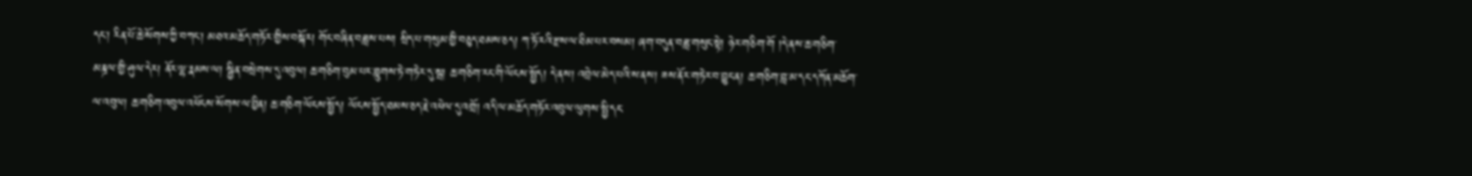དང་། རིན་པོ་ཆེ་སོགས་ཀྱི་བཀང་། མཐའ་མཆོད་གཏོར་གྱིས་བསྐོར། གོང་བཞིན་བཟླས་པས། སྲིད་པ་གསུམ་གྱི་བཅུད་ཐམས་ཅད། ཀ་ཏོ་རའི་རྫས་ལ་ཐིམ་པར་བསམ། ཞག་བདུན་བཟླ་གསུང་སྟེ། ཉེར་གཅིག་གོ །དེ་ནས་ཆ་གཅིག་མཎྜལ་གྱི་ཤུལ་དེར། ནོར་ལྷ་རྣམས་ལ། སྦྱིན་བསྲེགས་དུ་འབུལ། ཆ་གཅིག་བུམ་པར་བླུགས་ཏེ་གཏེར་དུ་སྦ། ཆ་གཅིག་རང་གི་ལོངས་སྤྱོད། དེ་ནས། འབྲེལ་མེད་པའི་ས་ནས། ཟས་ནོར་གཏེར་བ་བྱུང་ན། ཆ་གཅིག་བླ་མ་དང་དཀོན་མཆོག་ལ་འབུལ། ཆ་གཅིག་འབུལ་འཕོངས་སོགས་ལ་བྱིན། ཆ་གཅིག་ལོངས་སྤྱོད། ལོངས་སྤྱོད་ཐམས་ཅད་རྗེ་འཕེལ་དུ་འགྲོ། འདི་ལ་མཆོད་གཏོར་འབུལ་ལུགས་སྤྱི་དང་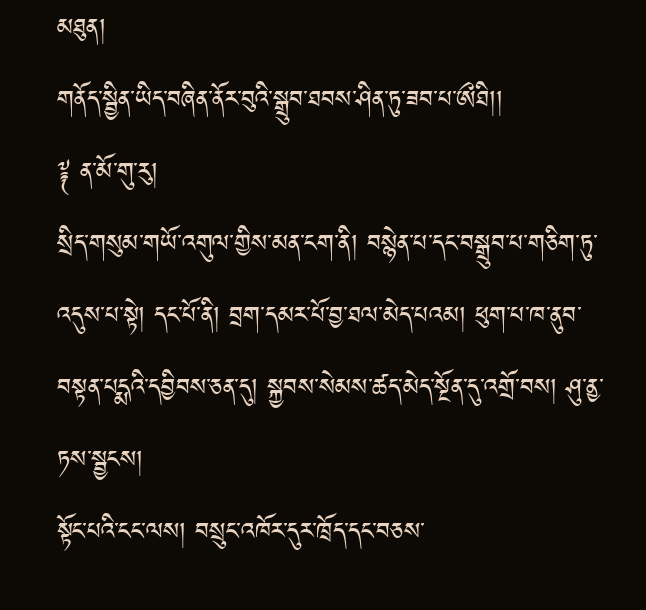མཐུན།
གནོད་སྦྱིན་ཡིད་བཞིན་ནོར་བུའི་སྒྲུབ་ཐབས་ཤིན་ཏུ་ཟབ་པ་ཨྀཐི།།
༈ ན་མོ་གུ་རུ།
སྲིད་གསུམ་གཡོ་འགུལ་གྱིས་མན་ངག་ནི། བསྙེན་པ་དང་བསྒྲུབ་པ་གཅིག་ཏུ་འདུས་པ་སྟེ། དང་པོ་ནི། བྲག་དམར་པོ་བྱ་ཐལ་མེད་པའམ། ཕུག་པ་ཁ་ནུབ་བསྟན་པདྨའི་དབྱིབས་ཅན་དུ། སྐྱབས་སེམས་ཚད་མེད་སྔོན་དུ་འགྲོ་བས། ཤུ་ནྱ་ཏས་སྦྱངས།
སྟོང་པའི་ངང་ལས། བསྲུང་འཁོར་དུར་ཁྲོད་དང་བཅས་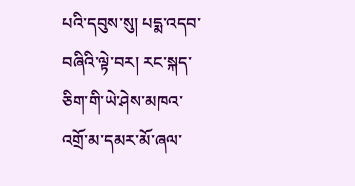པའི་དབུས་སུ། པདྨ་འདབ་བཞིའི་ལྟེ་བར། རང་སྐད་ཅིག་གི་ཡེ་ཤེས་མཁའ་འགྲོ་མ་དམར་མོ་ཞལ་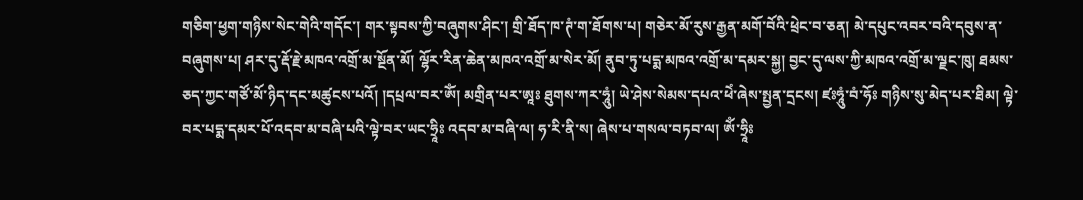གཅིག་ཕྱག་གཉིས་སེང་གེའི་གདོང་། གར་སྟབས་ཀྱི་བཞུགས་ཤིང་། གྲི་ཐོད་ཁ་ཊཾ་ག་ཐོགས་པ། གཅེར་མོ་རུས་རྒྱན་མགོ་བོའི་ཕྲེང་བ་ཅན། མེ་དཔུང་འབར་བའི་དབུས་ན་བཞུགས་པ། ཤར་དུ་རྡོ་རྗེ་མཁའ་འགྲོ་མ་སྔོན་མོ། ལྷོར་རིན་ཆེན་མཁའ་འགྲོ་མ་སེར་མོ། ནུབ་ཏུ་པདྨ་མཁའ་འགྲོ་མ་དམར་སྐྱ། བྱང་དུ་ལས་ཀྱི་མཁའ་འགྲོ་མ་ལྗང་ཁུ། ཐམས་ཅད་ཀྱང་གཙོ་མོ་ཉིད་དང་མཚུངས་པའོ། །དཔྲལ་བར་ཨོཾ། མགྲིན་པར་ཨཱཿ ཐུགས་ཀར་ཧཱུཾ། ཡེ་ཤེས་སེམས་དཔའ་ཕེཾ་ཞེས་སྤྱན་དྲངས། ཛཿཧཱུཾ་བཾ་ཧོཿ གཉིས་སུ་མེད་པར་ཐིམ། ལྟེ་བར་པདྨ་དམར་པོ་འདབ་མ་བཞི་པའི་ལྟེ་བར་ཡང་ཧྲཱིཿ འདབ་མ་བཞི་ལ། ཧ་རི་ནི་ས། ཞེས་པ་གསལ་བཏབ་ལ། ཨོཾ་ཧྲཱིཿ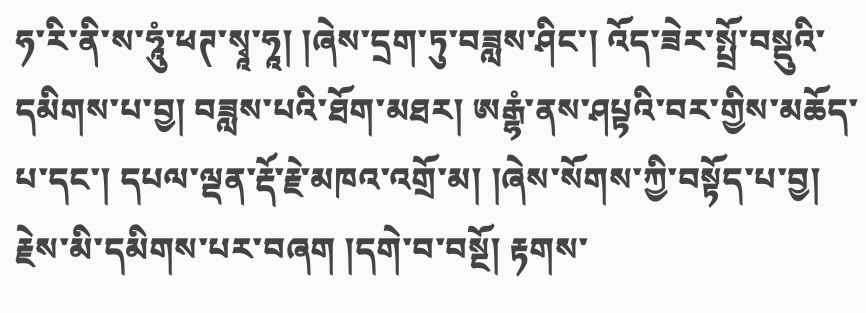ཧ་རི་ནི་ས་ཧཱུཾ་ཕཊ་སྭཱ་ཧཱ། །ཞེས་དྲག་ཏུ་བཟླས་ཤིང་། འོད་ཟེར་སྤྲོ་བསྡུའི་དམིགས་པ་བྱ། བཟླས་པའི་ཐོག་མཐར། ཨརྒྷཾ་ནས་ཤཔྟའི་བར་གྱིས་མཆོད་པ་དང་། དཔལ་ལྡན་རྡོ་རྗེ་མཁའ་འགྲོ་མ། །ཞེས་སོགས་ཀྱི་བསྟོད་པ་བྱ། རྗེས་མི་དམིགས་པར་བཞག །དགེ་བ་བསྔོ། རྟགས་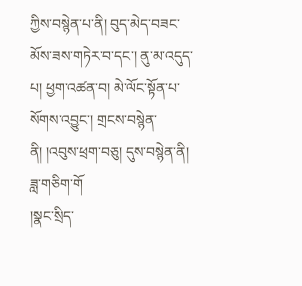ཀྱིས་བསྙེན་པ་ནི། བུད་མེད་བཟང་མོས་ཟས་གཏེར་བ་དང་། ནུ་མ་འདུད་པ། ཕྱག་འཚན་བ། མེ་ལོང་སྟོན་པ་སོགས་འབྱུང་། གྲངས་བསྙེན་ནི། །འབུས་ཕྲག་བཅུ། དུས་བསྙེན་ནི། ཟླ་གཅིག་གོ
།སྣང་སྲིད་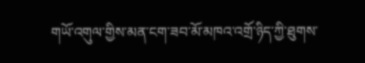གཡོ་འགུལ་གྱིས་མན་ངག་ཟབ་མོ་མཁའ་འགྲོ་ཉིད་ཀྱི་ཐུགས་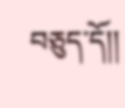བཅུད་དོ།།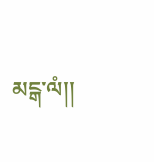མངྒ་ལཾ།།